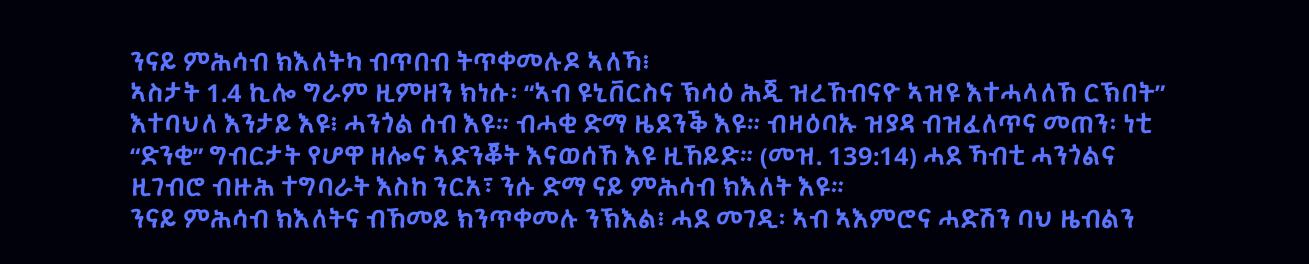ንናይ ምሕሳብ ክእለትካ ብጥበብ ትጥቀመሉዶ ኣለኻ፧
ኣስታት 1.4 ኪሎ ግራም ዚምዘን ክነሱ፡ “ኣብ ዩኒቨርስና ኽሳዕ ሕጂ ዝረኸብናዮ ኣዝዩ እተሓላለኸ ርኽበት” እተባህለ እንታይ እዩ፧ ሓንጎል ሰብ እዩ። ብሓቂ ድማ ዜደንቕ እዩ። ብዛዕባኡ ዝያዳ ብዝፈለጥና መጠን፡ ነቲ “ድንቂ” ግብርታት የሆዋ ዘሎና ኣድንቖት እናወሰኸ እዩ ዚኸይድ። (መዝ. 139:14) ሓደ ኻብቲ ሓንጎልና ዚገብሮ ብዙሕ ተግባራት እስከ ንርአ፣ ንሱ ድማ ናይ ምሕሳብ ክእለት እዩ።
ንናይ ምሕሳብ ክእለትና ብኸመይ ክንጥቀመሉ ንኽእል፧ ሓደ መገዲ፡ ኣብ ኣእምሮና ሓድሽን ባህ ዜብልን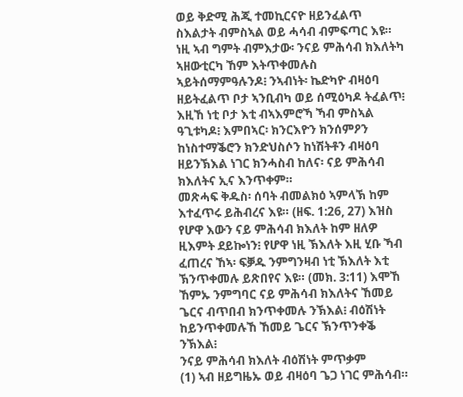ወይ ቅድሚ ሕጂ ተመኪርናዮ ዘይንፈልጥ ስእልታት ብምስኣል ወይ ሓሳብ ብምፍጣር እዩ። ነዚ ኣብ ግምት ብምእታው፡ ንናይ ምሕሳብ ክእለትካ ኣዘውቲርካ ኸም እትጥቀመሉስ ኣይትሰማምዓሉንዶ፧ ንኣብነት፡ ኬድካዮ ብዛዕባ ዘይትፈልጥ ቦታ ኣንቢብካ ወይ ሰሚዕካዶ ትፈልጥ፧ እዚኸ ነቲ ቦታ እቲ ብኣእምሮኻ ኻብ ምስኣል ዓጊቱካዶ፧ እምበኣር፡ ክንርእዮን ክንሰምዖን ከነስተማቕሮን ክንድህስሶን ከነሽትቶን ብዛዕባ ዘይንኽእል ነገር ክንሓስብ ከለና፡ ናይ ምሕሳብ ክእለትና ኢና እንጥቀም።
መጽሓፍ ቅዱስ፡ ሰባት ብመልክዕ ኣምላኽ ከም እተፈጥሩ ይሕብረና እዩ። (ዘፍ. 1:26, 27) እዝስ የሆዋ እውን ናይ ምሕሳብ ክእለት ከም ዘለዎ ዚእምት ደይኰነን፧ የሆዋ ነዚ ኽእለት እዚ ሂቡ ኻብ ፈጠረና ኸኣ፡ ፍቓዱ ንምግንዛብ ነቲ ኽእለት እቲ ኽንጥቀመሉ ይጽበየና እዩ። (መክ. 3:11) እሞኸ ኸምኡ ንምግባር ናይ ምሕሳብ ክእለትና ኸመይ ጌርና ብጥበብ ክንጥቀመሉ ንኽእል፧ ብዕሽነት ከይንጥቀመሉኸ ኸመይ ጌርና ኽንጥንቀቕ ንኽእል፧
ንናይ ምሕሳብ ክእለት ብዕሽነት ምጥቃም
(1) ኣብ ዘይግዜኡ ወይ ብዛዕባ ጌጋ ነገር ምሕሳብ።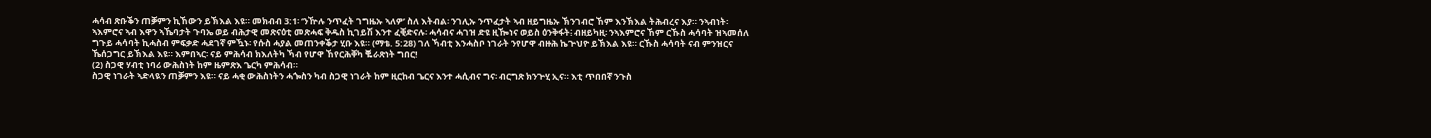ሓሳብ ጽቡቕን ጠቓምን ኪኸውን ይኽእል እዩ። መክብብ 3:1፡ ‘ንዅሉ ንጥፈት ገግዜኡ ኣለዎ’ ስለ እትብል፡ ንገሊኡ ንጥፈታት ኣብ ዘይግዜኡ ኽንገብሮ ኸም እንኽእል ትሕብረና እያ። ንኣብነት፡ ኣእምሮና ኣብ እዋን ኣኼባታት ጉባኤ ወይ ብሕታዊ መጽናዕቲ መጽሓፍ ቅዱስ ኪገይሽ እንተ ፈቒድናሉ፡ ሓሳብና ሓገዝ ድዩ ዚዀነና ወይስ ዕንቅፋት፧ ብዘይካዚ፡ ንኣእምሮና ኸም ርኹስ ሓሳባት ዝኣመሰለ ግጉይ ሓሳባት ኪሓስብ ምፍቃድ ሓደገኛ ምዃኑ፡ የሱስ ሓያል መጠንቀቕታ ሂቡ እዩ። (ማቴ. 5:28) ገለ ኻብቲ እንሓስቦ ነገራት ንየሆዋ ብዙሕ ኬጕህዮ ይኽእል እዩ። ርኹስ ሓሳባት ናብ ምንዝርና ኼሰጋግር ይኽእል እዩ። እምበኣር፡ ናይ ምሕሳብ ክእለትካ ኻብ የሆዋ ኸየርሕቐካ ቘራጽነት ግበር!
(2) ስጋዊ ሃብቲ ነባሪ ውሕስነት ከም ዜምጽእ ጌርካ ምሕሳብ።
ስጋዊ ነገራት ኣድላዪን ጠቓምን እዩ። ናይ ሓቂ ውሕስነትን ሓጐስን ካብ ስጋዊ ነገራት ከም ዚርከብ ጌርና እንተ ሓሲብና ግና፡ ብርግጽ ክንጕሂ ኢና። እቲ ጥበበኛ ንጉስ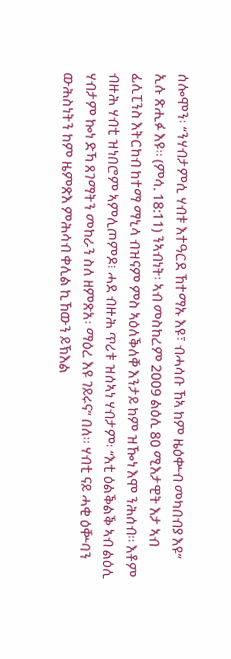ሰሎሞን፡ “ንሃብታምሲ ሃብቱ እተዓርደ ኸተማኡ እዩ፣ ብሓሳቡ ኸኣ ከም ዜዕቍብ መካበብያ እዩ” ኢሉ ጽሒፉ እዩ። (ምሳ. 18:11) ንኣብነት፡ ኣብ መስከረም 2009 ልዕሊ 80 ሚእታዊት እታ ኣብ ፊሊፒንስ እትርከብ ከተማ ማኒላ ብዝናም ምስ ኣዕለቕለቐ እንታይ ከም ዝዀነ እሞ ንሕሰብ። እቶም ብዙሕ ሃብቲ ዝነበሮም ኣምሊጦምዶ፧ ሓደ ብዙሕ ጥሪቱ ዝሰኣነ ሃብታም፡ “እቲ ዕልቕልቕ ኣብ ልዕሊ ሃብታም ኰነ ድኻ ጸገማትን መከራን ስለ ዘምጽአ፡ ማዕረ እዩ ገይሩና” በለ። ሃብቲ ናይ ሓቂ ዕቝባን ውሕስነትን ከም ዜምጽእ ምሕሳብ ቀሊል ኪኸውን ይኽእል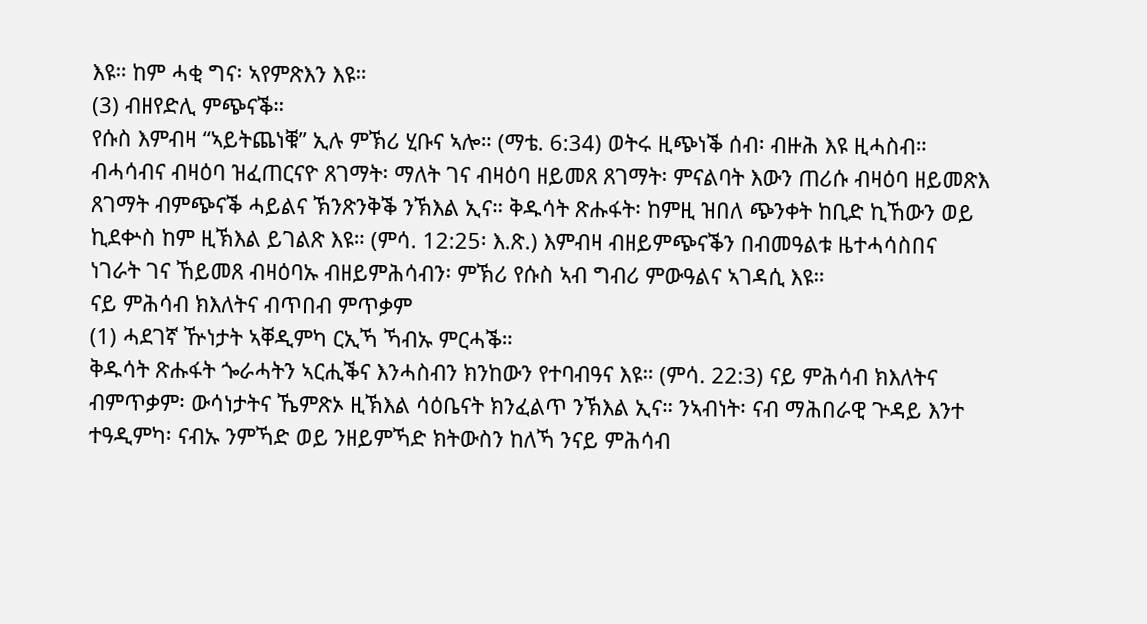እዩ። ከም ሓቂ ግና፡ ኣየምጽእን እዩ።
(3) ብዘየድሊ ምጭናቕ።
የሱስ እምብዛ “ኣይትጨነቑ” ኢሉ ምኽሪ ሂቡና ኣሎ። (ማቴ. 6:34) ወትሩ ዚጭነቕ ሰብ፡ ብዙሕ እዩ ዚሓስብ። ብሓሳብና ብዛዕባ ዝፈጠርናዮ ጸገማት፡ ማለት ገና ብዛዕባ ዘይመጸ ጸገማት፡ ምናልባት እውን ጠሪሱ ብዛዕባ ዘይመጽእ ጸገማት ብምጭናቕ ሓይልና ኽንጽንቅቕ ንኽእል ኢና። ቅዱሳት ጽሑፋት፡ ከምዚ ዝበለ ጭንቀት ከቢድ ኪኸውን ወይ ኪደቍስ ከም ዚኽእል ይገልጽ እዩ። (ምሳ. 12:25፡ እ.ጽ.) እምብዛ ብዘይምጭናቕን በብመዓልቱ ዜተሓሳስበና ነገራት ገና ኸይመጸ ብዛዕባኡ ብዘይምሕሳብን፡ ምኽሪ የሱስ ኣብ ግብሪ ምውዓልና ኣገዳሲ እዩ።
ናይ ምሕሳብ ክእለትና ብጥበብ ምጥቃም
(1) ሓደገኛ ዅነታት ኣቐዲምካ ርኢኻ ኻብኡ ምርሓቕ።
ቅዱሳት ጽሑፋት ጐራሓትን ኣርሒቕና እንሓስብን ክንከውን የተባብዓና እዩ። (ምሳ. 22:3) ናይ ምሕሳብ ክእለትና ብምጥቃም፡ ውሳነታትና ኼምጽኦ ዚኽእል ሳዕቤናት ክንፈልጥ ንኽእል ኢና። ንኣብነት፡ ናብ ማሕበራዊ ጕዳይ እንተ ተዓዲምካ፡ ናብኡ ንምኻድ ወይ ንዘይምኻድ ክትውስን ከለኻ ንናይ ምሕሳብ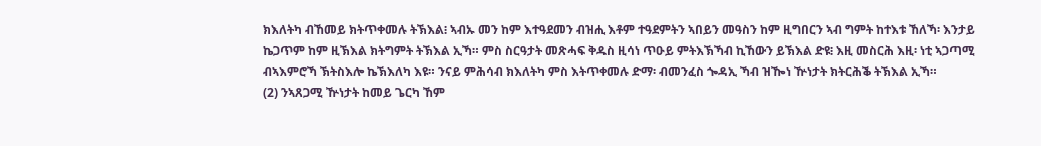ክእለትካ ብኸመይ ክትጥቀመሉ ትኽእል፧ ኣብኡ መን ከም እተዓደመን ብዝሒ እቶም ተዓደምትን ኣበይን መዓስን ከም ዚግበርን ኣብ ግምት ከተእቱ ኸለኻ፡ እንታይ ኬጋጥም ከም ዚኽእል ክትግምት ትኽእል ኢኻ። ምስ ስርዓታት መጽሓፍ ቅዱስ ዚሳነ ጥዑይ ምትእኽኻብ ኪኸውን ይኽእል ድዩ፧ እዚ መስርሕ እዚ፡ ነቲ ኣጋጣሚ ብኣእምሮኻ ኽትስእሎ ኬኽእለካ እዩ። ንናይ ምሕሳብ ክእለትካ ምስ እትጥቀመሉ ድማ፡ ብመንፈስ ጐዳኢ ኻብ ዝዀነ ዅነታት ክትርሕቕ ትኽእል ኢኻ።
(2) ንኣጸጋሚ ዅነታት ከመይ ጌርካ ኸም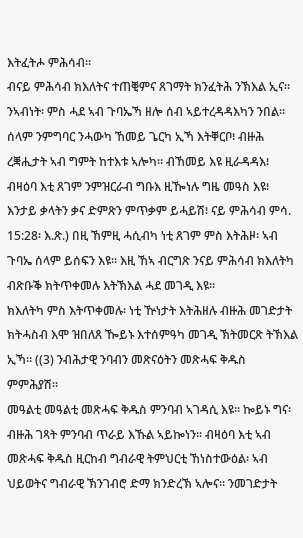እትፈትሖ ምሕሳብ።
ብናይ ምሕሳብ ክእለትና ተጠቒምና ጸገማት ክንፈትሕ ንኽእል ኢና። ንኣብነት፡ ምስ ሓደ ኣብ ጉባኤኻ ዘሎ ሰብ ኣይተረዳዳእካን ንበል። ሰላም ንምግባር ንሓውካ ኸመይ ጌርካ ኢኻ እትቐርቦ፧ ብዙሕ ረቛሒታት ኣብ ግምት ከተእቱ ኣሎካ። ብኸመይ እዩ ዚራዳዳእ፧ ብዛዕባ እቲ ጸገም ንምዝርራብ ግቡእ ዚዀነሉ ግዜ መዓስ እዩ፧ እንታይ ቃላትን ቃና ድምጽን ምጥቃም ይሓይሽ፧ ናይ ምሕሳብ ምሳ. 15:28፡ እ.ጽ.) በዚ ኸምዚ ሓሲብካ ነቲ ጸገም ምስ እትሕዞ፡ ኣብ ጉባኤ ሰላም ይሰፍን እዩ። እዚ ኸኣ ብርግጽ ንናይ ምሕሳብ ክእለትካ ብጽቡቕ ክትጥቀመሉ እትኽእል ሓደ መገዲ እዩ።
ክእለትካ ምስ እትጥቀመሉ፡ ነቲ ዅነታት እትሕዘሉ ብዙሕ መገድታት ክትሓስብ እሞ ዝበለጸ ዀይኑ እተሰምዓካ መገዲ ኽትመርጽ ትኽእል ኢኻ። ((3) ንብሕታዊ ንባብን መጽናዕትን መጽሓፍ ቅዱስ ምምሕያሽ።
መዓልቲ መዓልቲ መጽሓፍ ቅዱስ ምንባብ ኣገዳሲ እዩ። ኰይኑ ግና፡ ብዙሕ ገጻት ምንባብ ጥራይ እኹል ኣይኰነን። ብዛዕባ እቲ ኣብ መጽሓፍ ቅዱስ ዚርከብ ግብራዊ ትምህርቲ ኸነስተውዕል፡ ኣብ ህይወትና ግብራዊ ኽንገብሮ ድማ ክንድረኽ ኣሎና። ንመገድታት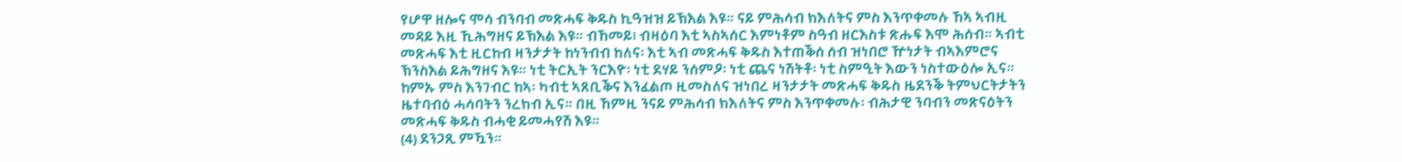የሆዋ ዘሎና ሞሳ ብንባብ መጽሓፍ ቅዱስ ኪዓዝዝ ይኽእል እዩ። ናይ ምሕሳብ ክእለትና ምስ እንጥቀመሉ ኸኣ ኣብዚ መዳይ እዚ ኺሕግዘና ይኽእል እዩ። ብኸመይ፧ ብዛዕባ እቲ ኣስኣሰር እምነቶም ስዓብ ዘርእስቱ ጽሑፍ እሞ ሕሰብ። ኣብቲ መጽሓፍ እቲ ዚርከብ ዛንታታት ከነንብብ ከለና፡ እቲ ኣብ መጽሓፍ ቅዱስ እተጠቕሰ ሰብ ዝነበሮ ዅነታት ብኣእምሮና ኽንስእል ይሕግዘና እዩ። ነቲ ትርኢት ንርእዮ፡ ነቲ ደሃይ ንሰምዖ፡ ነቲ ጨና ነሽትቶ፡ ነቲ ስምዒት እውን ነስተውዕሎ ኢና። ከምኡ ምስ እንገብር ከኣ፡ ካብቲ ኣጸቢቕና እንፈልጦ ዚመስለና ዝነበረ ዛንታታት መጽሓፍ ቅዱስ ዜደንቕ ትምህርትታትን ዜተባብዕ ሓሳባትን ንረክብ ኢና። በዚ ኸምዚ ንናይ ምሕሳብ ክእለትና ምስ እንጥቀመሉ፡ ብሕታዊ ንባብን መጽናዕትን መጽሓፍ ቅዱስ ብሓቂ ይመሓየሽ እዩ።
(4) ደንጋጺ ምዃን።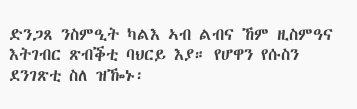ድንጋጸ ንስምዒት ካልእ ኣብ ልብና ኸም ዚስምዓና እትገብር ጽብቕቲ ባህርይ እያ። የሆዋን የሱስን ደንገጽቲ ስለ ዝዀኑ፡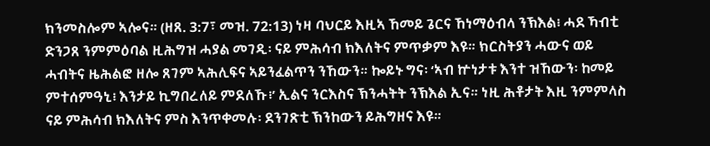ክንመስሎም ኣሎና። (ዘጸ. 3:7፣ መዝ. 72:13) ነዛ ባህርይ እዚኣ ኸመይ ጌርና ኸነማዕብላ ንኽእል፧ ሓደ ኻብቲ ድንጋጸ ንምምዕባል ዚሕግዝ ሓያል መገዲ፡ ናይ ምሕሳብ ክእለትና ምጥቃም እዩ። ክርስትያን ሓውና ወይ ሓብትና ዜሕልፎ ዘሎ ጸገም ኣሕሊፍና ኣይንፈልጥን ንኸውን። ኰይኑ ግና፡ ‘ኣብ ኵነታቱ እንተ ዝኸውን፡ ከመይ ምተሰምዓኒ፧ እንታይ ኪግበረለይ ምደለኹ፧’ ኢልና ንርእስና ኽንሓትት ንኽእል ኢና። ነዚ ሕቶታት እዚ ንምምላስ ናይ ምሕሳብ ክእለትና ምስ እንጥቀመሉ፡ ደንገጽቲ ኽንከውን ይሕግዘና እዩ።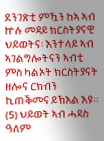ደንገጽቲ ምዃን ከኣ ኣብ ኵሉ መዳይ ክርስትያናዊ ህይወትና፡ እንተላይ ኣብ ኣገልግሎትናን ኣብቲ ምስ ካልኦት ክርስትያናት ዘሎና ርክብን ኪጠቕመና ይኽእል እዩ።
(5) ህይወት ኣብ ሓዳስ ዓለም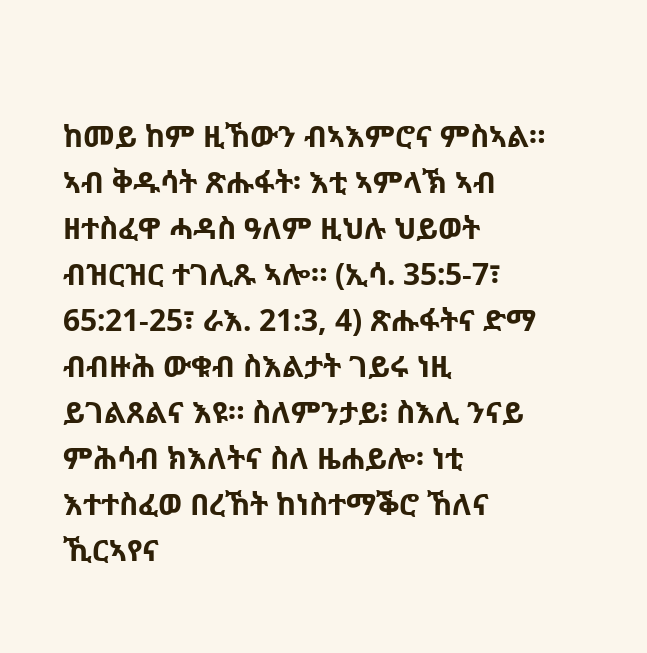ከመይ ከም ዚኸውን ብኣእምሮና ምስኣል።
ኣብ ቅዱሳት ጽሑፋት፡ እቲ ኣምላኽ ኣብ ዘተስፈዋ ሓዳስ ዓለም ዚህሉ ህይወት ብዝርዝር ተገሊጹ ኣሎ። (ኢሳ. 35:5-7፣ 65:21-25፣ ራእ. 21:3, 4) ጽሑፋትና ድማ ብብዙሕ ውቁብ ስእልታት ገይሩ ነዚ ይገልጸልና እዩ። ስለምንታይ፧ ስእሊ ንናይ ምሕሳብ ክእለትና ስለ ዜሐይሎ፡ ነቲ እተተስፈወ በረኸት ከነስተማቕሮ ኸለና ኺርኣየና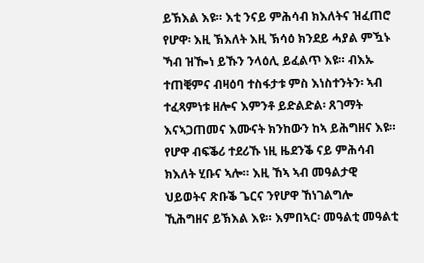ይኽእል እዩ። እቲ ንናይ ምሕሳብ ክእለትና ዝፈጠሮ የሆዋ፡ እዚ ኽእለት እዚ ኽሳዕ ክንደይ ሓያል ምዃኑ ኻብ ዝዀነ ይኹን ንላዕሊ ይፈልጥ እዩ። ብእኡ ተጠቒምና ብዛዕባ ተስፋታቱ ምስ እነስተንትን፡ ኣብ ተፈጻምነቱ ዘሎና እምንቶ ይድልድል፡ ጸገማት እናኣጋጠመና እሙናት ክንከውን ከኣ ይሕግዘና እዩ።
የሆዋ ብፍቕሪ ተደሪኹ ነዚ ዜደንቕ ናይ ምሕሳብ ክእለት ሂቡና ኣሎ። እዚ ኸኣ ኣብ መዓልታዊ ህይወትና ጽቡቕ ጌርና ንየሆዋ ኸነገልግሎ ኺሕግዘና ይኽእል እዩ። እምበኣር፡ መዓልቲ መዓልቲ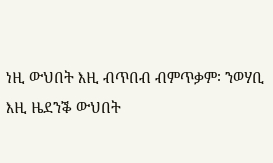ነዚ ውህበት እዚ ብጥበብ ብምጥቃም፡ ንወሃቢ እዚ ዜደንቕ ውህበት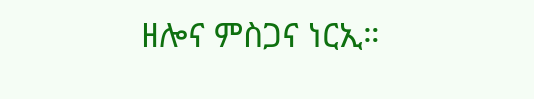ዘሎና ምስጋና ነርኢ።